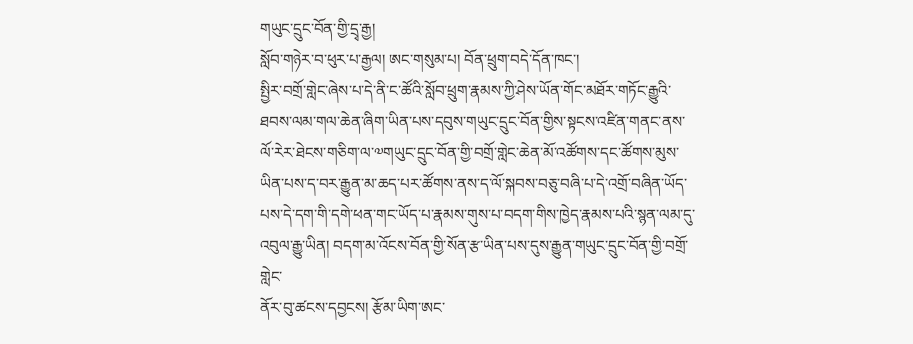གཡུང་དྲུང་བོན་གྱི་དྲྭ་རྒྱ།
སློབ་གཉེར་བ་ཕུར་པ་རྒྱལ། ཨང་གསུམ་པ། བོན་ཕྲུག་བདེ་དོན་ཁང་།
སྤྱིར་བགྲོ་གླེང་ཞེས་པ་དེ་ནི་ང་ཚོའི་སློབ་ཕྲུག་རྣམས་ཀྱི་ཤེས་ཡོན་གོང་མཐོར་གཏོང་རྒྱུའི་ཐབས་ལམ་གལ་ཆེན་ཞིག་ཡིན་པས་དབུས་གཡུང་དྲུང་བོན་གྱིས་སྟངས་འཛིན་གནང་ནས་ལོ་རེར་ཐེངས་གཅིག་ལ་༧གཡུང་དྲུང་བོན་གྱི་བགྲོ་གླེང་ཆེན་མོ་འཚོགས་དང་ཚོགས་མུས་ཡིན་པས་ད་བར་རྒྱུན་མ་ཆད་པར་ཚོགས་ནས་ད་ལོ་སྐབས་བཅུ་བཞི་པ་དེ་འགྲོ་བཞིན་ཡོད་པས་དེ་དག་གི་དགེ་ཕན་གང་ཡོད་པ་རྣམས་གུས་པ་བདག་གིས་ཁྱེད་རྣམས་པའི་སྙན་ལམ་དུ་འབུལ་རྒྱུ་ཡིན། བདག་མ་འོངས་བོན་གྱི་སོན་རྩ་ཡིན་པས་དུས་རྒྱུན་གཡུང་དྲུང་བོན་གྱི་བགྲོ་གླེང་
ནོར་བུ་ཚངས་དབྱངས། རྩོམ་ཡིག་ཨང་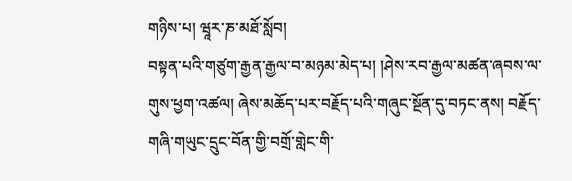གཉིས་པ། ཝཱར་ཎ་མཐོ་སློབ།
བསྟན་པའི་གཙུག་རྒྱན་རྒྱལ་བ་མཉམ་མེད་པ། །ཤེས་རབ་རྒྱལ་མཚན་ཞབས་ལ་གུས་ཕྱག་འཚལ། ཞེས་མཆོད་པར་བརྗོད་པའི་གཞུང་སྔོན་དུ་བཏང་ནས། བརྗོད་གཞི་གཡུང་དྲུང་བོན་གྱི་བགྲོ་གླེང་གི་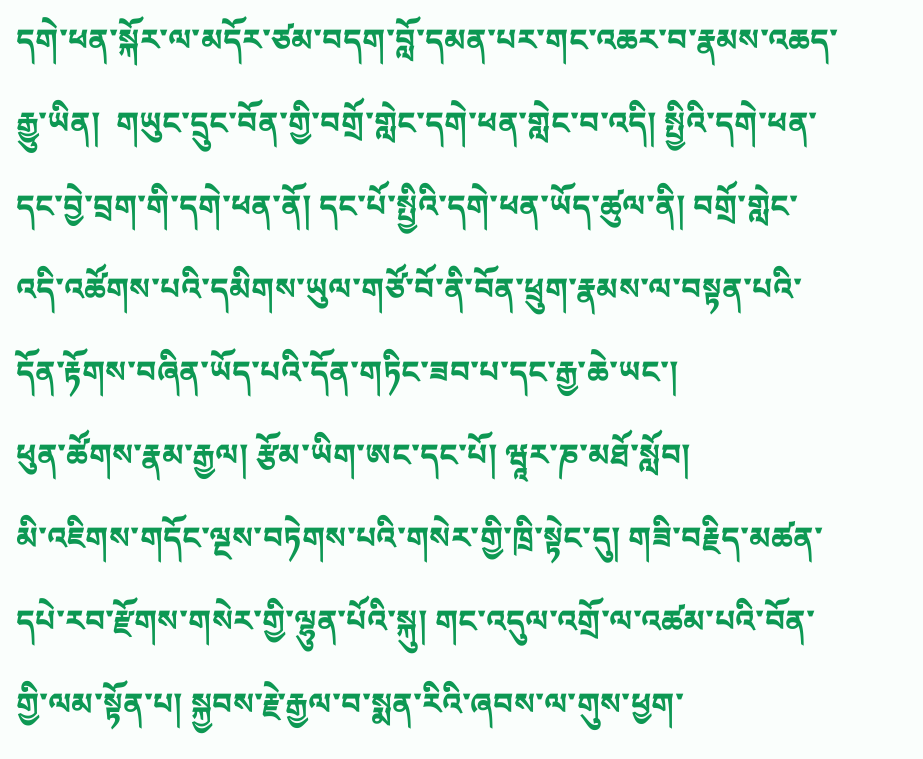དགེ་ཕན་སྐོར་ལ་མདོར་ཙམ་བདག་བློ་དམན་པར་གང་འཆར་བ་རྣམས་འཆད་རྒྱུ་ཡིན།  གཡུང་དྲུང་བོན་གྱི་བགྲོ་གླེང་དགེ་ཕན་གླེང་བ་འདི། སྤྱིའི་དགེ་ཕན་དང་བྱེ་བྲག་གི་དགེ་ཕན་ནོ། དང་པོ་སྤྱིའི་དགེ་ཕན་ཡོད་ཚུལ་ནི། བགྲོ་གླེང་འདི་འཚོགས་པའི་དམིགས་ཡུལ་གཙོ་བོ་ནི་བོན་ཕྲུག་རྣམས་ལ་བསྟན་པའི་དོན་རྟོགས་བཞིན་ཡོད་པའི་དོན་གཏིང་ཟབ་པ་དང་རྒྱ་ཆེ་ཡང་།
ཕུན་ཚོགས་རྣམ་རྒྱལ། རྩོམ་ཡིག་ཨང་དང་པོ། ཝཱར་ཎ་མཐོ་སློབ།
མི་འཇིགས་གདོང་ལྔས་བཏེགས་པའི་གསེར་གྱི་ཁྲི་སྟེང་དུ། གཟི་བརྗིད་མཚན་དཔེ་རབ་རྫོགས་གསེར་གྱི་ལྷུན་པོའི་སྐུ། གང་འདུལ་འགྲོ་ལ་འཚམ་པའི་བོན་གྱི་ལམ་སྟོན་པ། སྐྱབས་རྗེ་རྒྱལ་བ་སྨན་རིའི་ཞབས་ལ་གུས་ཕྱག་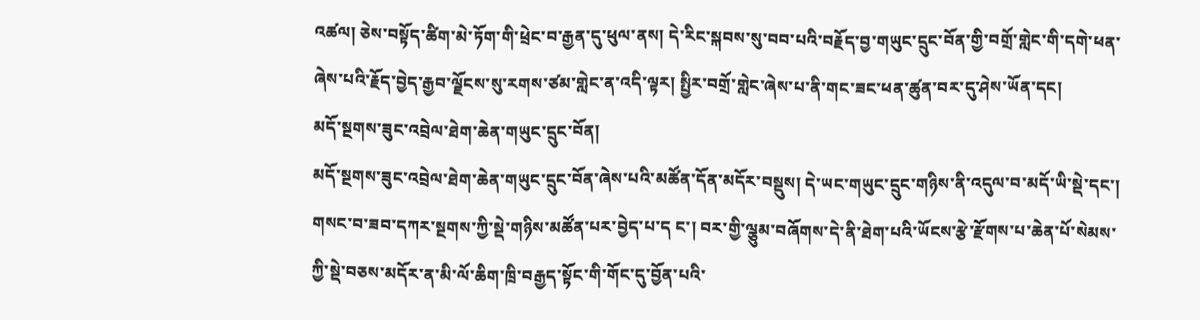འཚལ། ཅེས་བསྟོད་ཚིག་མེ་ཏོག་གི་ཕྲེང་བ་རྒྱན་དུ་ཕུལ་ནས། དེ་རིང་སྐབས་སུ་བབ་པའི་བརྗོད་བྱ་གཡུང་དྲུང་བོན་གྱི་བགྲོ་གླེང་གི་དགེ་ཕན་ཞེས་པའི་རྗོད་བྱེད་རྒྱབ་ལྗོངས་སུ་རགས་ཙམ་གླེང་ན་འདི་ལྟར། སྤྱིར་བགྲོ་གླེང་ཞེས་པ་ནི་གང་ཟང་ཕན་ཚུན་བར་དུ་ཤེས་ཡོན་དང།
མདོ་སྔགས་ཟུང་འབྲེལ་ཐེག་ཆེན་གཡུང་དྲུང་བོན།
མདོ་སྔགས་ཟུང་འབྲེལ་ཐེག་ཆེན་གཡུང་དྲུང་བོན་ཞེས་པའི་མཚོན་དོན་མདོར་བསྡུས། དེ་ཡང་གཡུང་དྲུང་གཉིས་ནི་འདུལ་བ་མདོ་ཡི་སྡེ་དང་། གསང་བ་ཟབ་དཀར་སྔགས་ཀྱི་སྡེ་གཉིས་མཚོན་པར་བྱེད་པ་ད ང་། བར་གྱི་ལྕུམ་བཞོགས་དེ་ནི་ཐེག་པའི་ཡོངས་རྩེ་རྫོགས་པ་ཆེན་པོ་སེམས་ཀྱི་སྡེ་བཅས་མདོར་ན་མི་ལོ་ཆིག་ཁྲི་བརྒྱད་སྟོང་གི་གོང་དུ་བྱོན་པའི་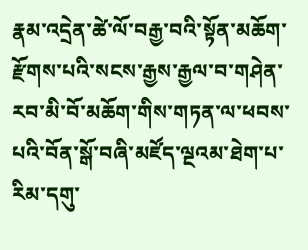རྣམ་འདྲེན་ཚེ་ལོ་བརྒྱ་བའི་སྟོན་མཆོག་རྫོགས་པའི་སངས་རྒྱས་རྒྱལ་བ་གཤེན་རབ་མི་བོ་མཆོག་གིས་གཏན་ལ་ཕབས་པའི་བོན་སྒོ་བཞི་མཛོད་ལྔའམ་ཐེག་པ་རིམ་དགུ་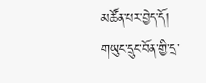མཚོན་པར་བྱེད་དོ།
གཡུང་དྲུང་བོན་གྱི་དྲ་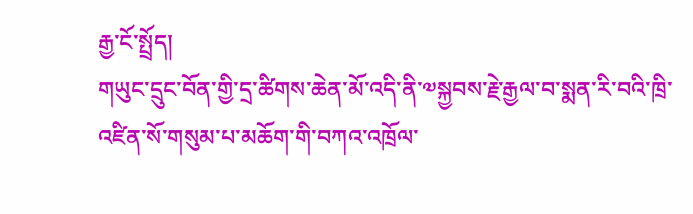རྒྱ་ངོ་སྤྲོད།
གཡུང་དྲུང་བོན་གྱི་དྲ་ཚིགས་ཆེན་མོ་འདི་ནི་༧སྐྱབས་རྗེ་རྒྱལ་བ་སྨན་རི་བའི་ཁྲི་འཛིན་སོ་གསུམ་པ་མཆོག་གི་བཀའ་འཁྲོལ་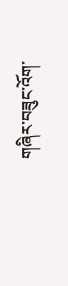གཞིར་བཟུང་འོག་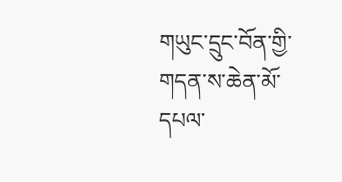གཡུང་དྲུང་བོན་གྱི་གདན་ས་ཆེན་མོ་དཔལ་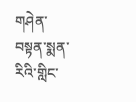གཤེན་བསྟན་སྨན་རིའི་གླིང་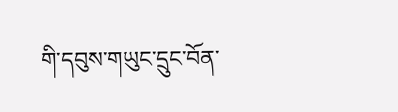གི་དབུས་གཡུང་དྲུང་བོན་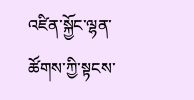འཛིན་སྐྱོང་ལྷན་ཚོགས་ཀྱི་སྟངས་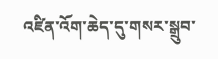འཛིན་འོག་ཆེད་དུ་གསར་སྒྲུབ་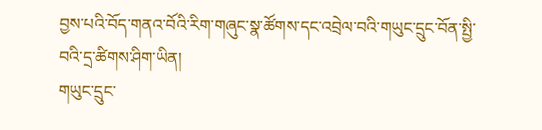བྱས་པའི་བོད་གནའ་བོའི་རིག་གཞུང་སྣ་ཚོགས་དང་འབྲེལ་བའི་གཡུང་དྲུང་བོན་སྤྱི་བའི་དྲ་ཚིགས་ཤིག་ཡིན།
གཡུང་དྲུང་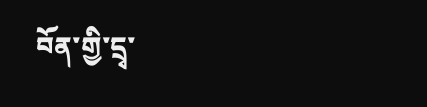བོན་གྱི་དྲྭ་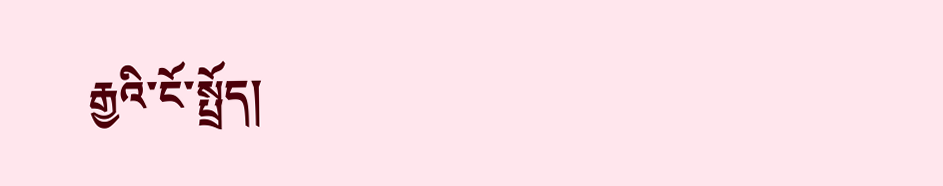རྒྱའི་ངོ་སྤྲོད།